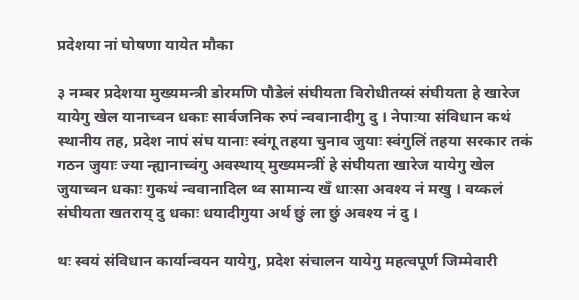प्रदेशया नां घोषणा यायेत मौका

३ नम्बर प्रदेशया मुख्यमन्त्री डोरमणि पौडेलं संघीयता विरोधीतय्सं संघीयता हे खारेज यायेगु खेल यानाच्वन धकाः सार्वजनिक रुपं न्ववानादीगु दु । नेपाःया संविधान कथं स्थानीय तह, प्रदेश नापं संघ यानाः स्वंगू तहया चुनाव जुयाः स्वंगुलिं तहया सरकार तकं गठन जुयाः ज्या न्ह्यानाच्वंगु अवस्थाय् मुख्यमन्त्रीं हे संघीयता खारेज यायेगु खेल जुयाच्वन धकाः गुकथं न्ववानादिल थ्व सामान्य खँ धाःसा अवश्य नं मखु । वय्कलं संघीयता खतराय् दु धकाः धयादीगुया अर्थ छुं ला छुं अवश्य नं दु ।

थः स्वयं संविधान कार्यान्वयन यायेगु, प्रदेश संचालन यायेगु महत्वपूर्ण जिम्मेवारी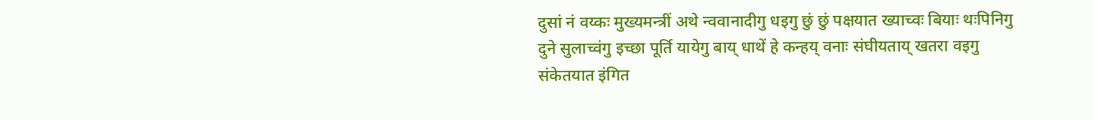दुसां नं वय्कः मुख्यमन्त्रीं अथे न्ववानादीगु धइगु छुं छुं पक्षयात ख्याच्वः बियाः थःपिनिगु दुने सुलाच्वंगु इच्छा पूर्ति यायेगु बाय् धाथें हे कन्हय् वनाः संघीयताय् खतरा वइगु संकेतयात इंगित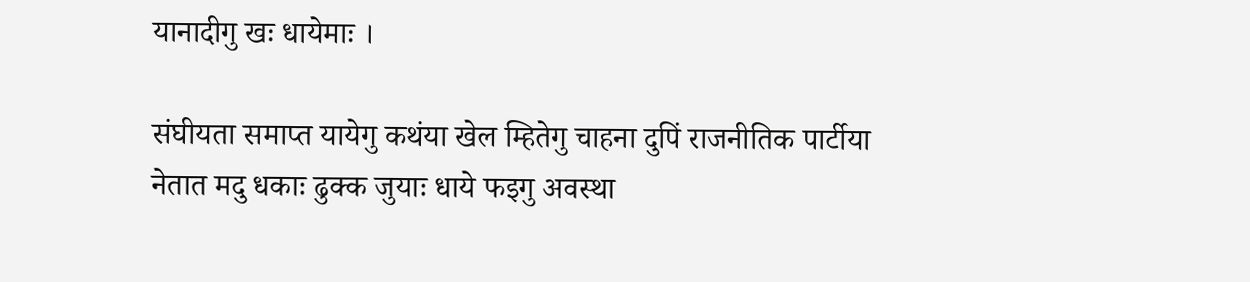यानादीगु खः धायेमाः ।

संघीयता समाप्त यायेगु कथंया खेल म्हितेगु चाहना दुपिं राजनीतिक पार्टीया नेतात मदु धकाः ढुक्क जुयाः धाये फइगु अवस्था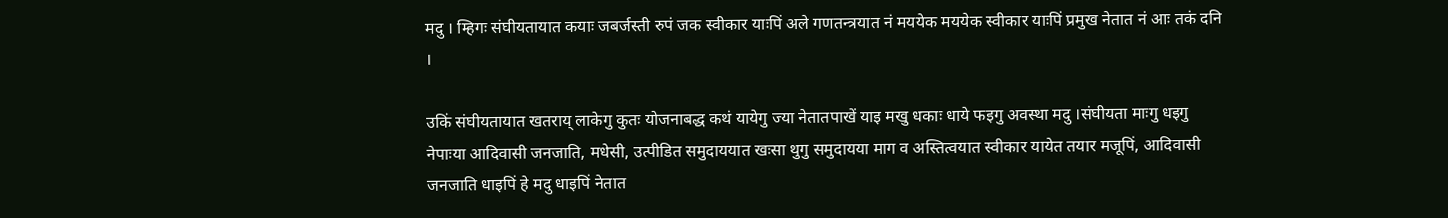मदु । म्हिगः संघीयतायात कयाः जबर्जस्ती रुपं जक स्वीकार याःपिं अले गणतन्त्रयात नं मययेक मययेक स्वीकार याःपिं प्रमुख नेतात नं आः तकं दनि ।

उकिं संघीयतायात खतराय् लाकेगु कुतः योजनाबद्ध कथं यायेगु ज्या नेतातपाखें याइ मखु धकाः धाये फइगु अवस्था मदु ।संघीयता माःगु धइगु नेपाःया आदिवासी जनजाति, मधेसी, उत्पीडित समुदाययात खःसा थुगु समुदायया माग व अस्तित्वयात स्वीकार यायेत तयार मजूपिं, आदिवासी जनजाति धाइपिं हे मदु धाइपिं नेतात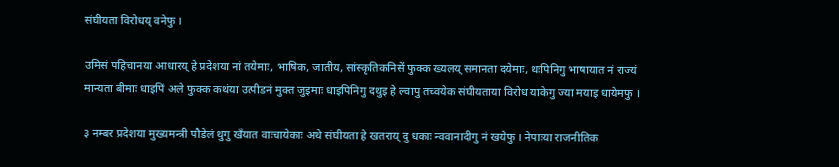संघीयता विरोधय् वनेफु ।

उमिसं पहिचानया आधारय् हे प्रदेशया नां तयेमाः, भाषिक, जातीय, सांस्कृतिकनिसें फुक्क ख्यलय् समानता दयेमाः, थःपिनिगु भाषायात नं राज्यं मान्यता बीमाः धाइपिं अले फुक्क कथंया उत्पीडनं मुक्त जुइमाः धाइपिनिगु दथुइ हे ल्वापु तच्वयेक संघीयताया विरोध याकेगु ज्या मयाइ धायेमफु ।

३ नम्बर प्रदेशया मुख्यमन्त्री पौडेलं थुगु खँयात वाःचायेकाः अथे संघीयता हे खतराय् दु धकाः न्ववानादीगु नं खयेफु । नेपाःया राजनीतिक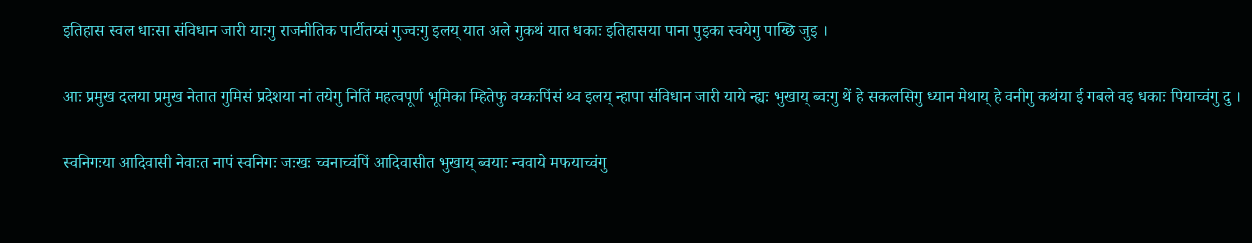इतिहास स्वल धाःसा संविधान जारी याःगु राजनीतिक पार्टीतय्सं गुज्वःगु इलय् यात अले गुकथं यात धकाः इतिहासया पाना पुइका स्वयेगु पाय्छि जुइ ।

आः प्रमुख दलया प्रमुख नेतात गुमिसं प्रदेशया नां तयेगु नितिं महत्वपूर्ण भूमिका म्हितेफु वय्कःपिंसं थ्व इलय् न्हापा संविधान जारी याये न्ह्यः भुखाय् ब्वःगु थें हे सकलसिगु ध्यान मेथाय् हे वनीगु कथंया ई गबले वइ धकाः पियाच्वंगु दु ।

स्वनिगःया आदिवासी नेवाःत नापं स्वनिगः जःखः च्वनाच्वंपिं आदिवासीत भुखाय् ब्वयाः न्ववाये मफयाच्वंगु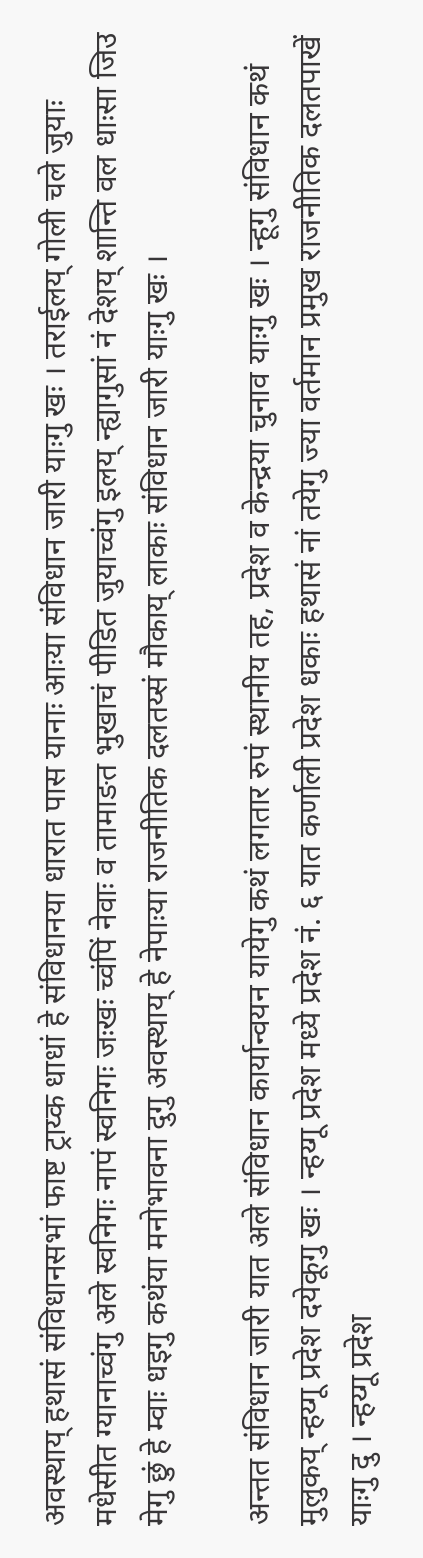अवस्थाय् हथासं संविधानसभां फाष्ट ट्राय्क धाधां हे संविधानया धारात पास यानाः आःया संविधान जारी याःगु खः । तराईलय् गोली चले जुयाः मधेसीत ग्यानाच्वंगु अले स्वनिगः नापं स्वनिगः जःखः च्वंपिं नेवाः व तामाङत भुखाचं पीडित जुयाच्वंगु इलय् न्ह्यागुसां नं देशय् शान्ति वल धाःसा जिउ मेगु छुं हे म्वाः धइगु कथंया मनोभावना दुगु अवस्थाय् हे नेपाःया राजनीतिक दलतय्सं मौकाय् लाकाः संविधान जारी याःगु खः ।

अन्तत संविधान जारी यात अले संविधान कार्यान्वयन यायेगु कथं लगतार रुपं स्थानीय तह, प्रदेश व केन्द्रया चुनाव याःगु खः । न्हूगु संविधान कथं मुलुकय् न्हय्गू प्रदेश दयेकूगु खः । न्हय्गू प्रदेश मध्ये प्रदेश नं. ६ यात कर्णाली प्रदेश धकाः हथासं नां तयेगु ज्या वर्तमान प्रमुख राजनीतिक दलतपाखें याःगु दु । न्हय्गू प्रदेश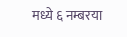मध्ये ६ नम्बरया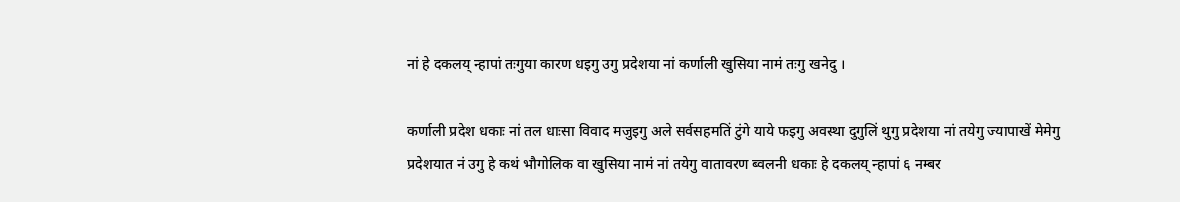नां हे दकलय् न्हापां तःगुया कारण धइगु उगु प्रदेशया नां कर्णाली खुसिया नामं तःगु खनेदु ।

कर्णाली प्रदेश धकाः नां तल धाःसा विवाद मजुइगु अले सर्वसहमतिं टुंगे याये फइगु अवस्था दुगुलिं थुगु प्रदेशया नां तयेगु ज्यापाखें मेमेगु प्रदेशयात नं उगु हे कथं भौगोलिक वा खुसिया नामं नां तयेगु वातावरण ब्वलनी धकाः हे दकलय् न्हापां ६ नम्बर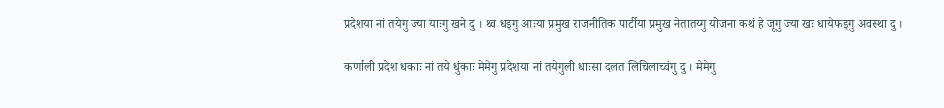प्रदेशया नां तयेगु ज्या याःगु खने दु । थ्व धइगु आःया प्रमुख राजनीतिक पार्टीया प्रमुख नेतातय्गु योजना कथं हे जूगु ज्या खः धायेफइगु अवस्था दु ।

कर्णाली प्रदेश धकाः नां तये धुंकाः मेमेगु प्रदेशया नां तयेगुली धाःसा दलत लिचिलाच्वंगु दु । मेमेगु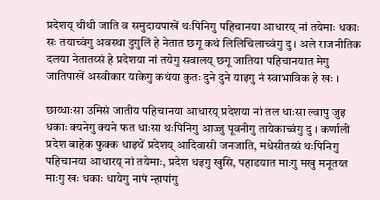प्रदेशय् थीथी जाति व समुदायपाखें थःपिनिगु पहिचानया आधारय् नां तयेमाः धकाः सः तयाच्वंगु अवस्था दुगुलिं हे नेतात छगू कथं लिलिचिलाच्वंगु दु । अले राजनीतिक दलया नेतातय्सं हे प्रदेशया नां तयेगु सवालय् छगू जातिया पहिचानयात मेगु जातिपाखें अस्वीकार याकेगु कथंया कुतः दुने दुने याइगु नं स्वाभाविक हे खः ।

छाय्धाःसा उमिसं जातीय पहिचानया आधारय् प्रदेशया नां तल धाःसा ल्वापु जुइ धकाः क्यनेगु क्यने फत धाःसा थःपिनिगु आज्जु पूवनीगु तायेकाच्वंगु दु । कर्णाली प्रदेश बाहेक फुक्क धाइथें प्रदेशय् आदिवासी जनजाति, मधेसीतय्सं थःपिनिगु पहिचानया आधारय् नां तयेमाः, प्रदेश धइगु खुसि, पहाडयात माःगु मखु मनूतय्त माःगु खः धकाः धायेगु नापं न्हापांगु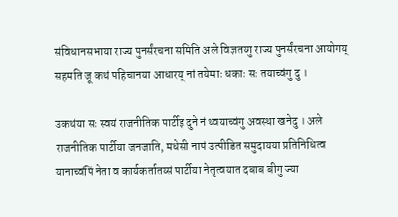संविधानसभाया राज्य पुनर्संरचना समिति अले विज्ञतय्गु राज्य पुनर्संरचना आयोगय् सहमति जू कथं पहिचानया आधारय् नां तयेमाः धकाः सः तयाच्वंगु दु ।

उकथंया सः स्वयं राजनीतिक पार्टीइ दुने नं थ्वयाच्वंगु अवस्था खनेदु । अले राजनीतिक पार्टीया जनजाति, मधेसी नापं उत्पीडित समुदायया प्रतिनिधित्व यानाच्वंपिं नेता व कार्यकर्तातय्सं पार्टीया नेतृत्वयात दबाब बीगु ज्या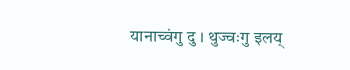यानाच्वंगु दु । थुज्वःगु इलय्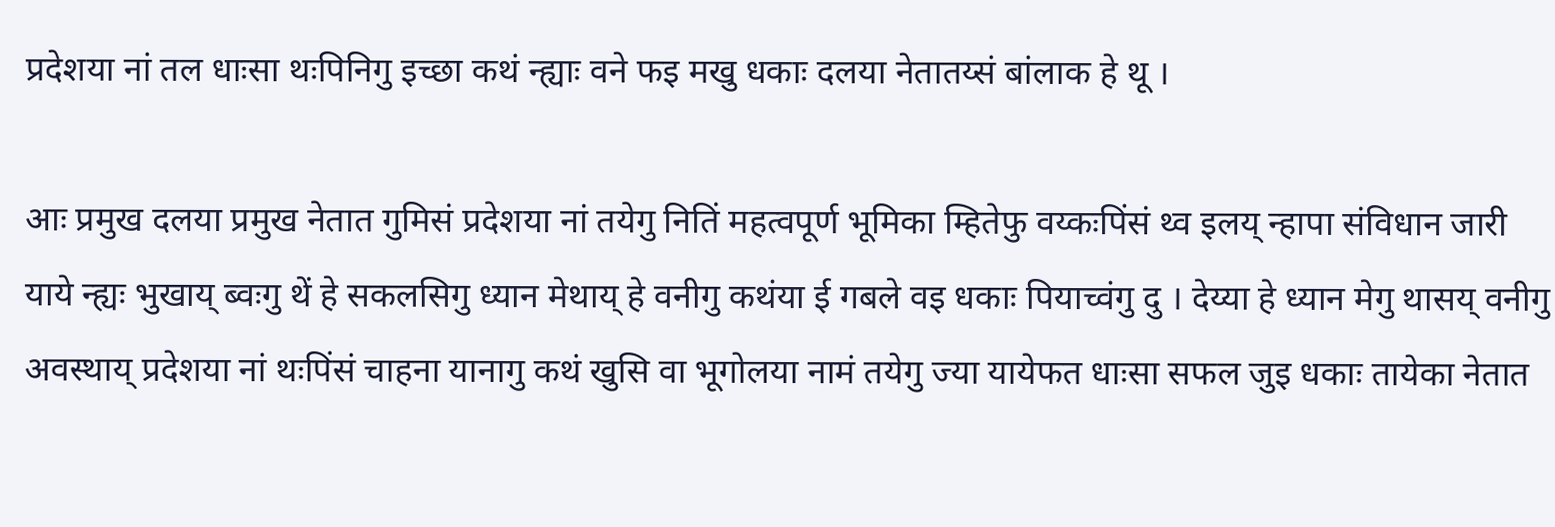प्रदेशया नां तल धाःसा थःपिनिगु इच्छा कथं न्ह्याः वने फइ मखु धकाः दलया नेतातय्सं बांलाक हे थू ।

आः प्रमुख दलया प्रमुख नेतात गुमिसं प्रदेशया नां तयेगु नितिं महत्वपूर्ण भूमिका म्हितेफु वय्कःपिंसं थ्व इलय् न्हापा संविधान जारी याये न्ह्यः भुखाय् ब्वःगु थें हे सकलसिगु ध्यान मेथाय् हे वनीगु कथंया ई गबले वइ धकाः पियाच्वंगु दु । देय्या हे ध्यान मेगु थासय् वनीगु अवस्थाय् प्रदेशया नां थःपिंसं चाहना यानागु कथं खुसि वा भूगोलया नामं तयेगु ज्या यायेफत धाःसा सफल जुइ धकाः तायेका नेतात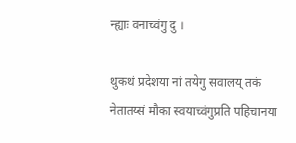न्ह्याः वनाच्वंगु दु ।

थुकथं प्रदेशया नां तयेगु सवालय् तकं नेतातय्सं मौका स्वयाच्वंगुप्रति पहिचानया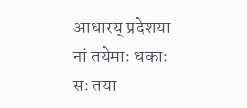आधारय् प्रदेशया नां तयेमाः धकाः सः तया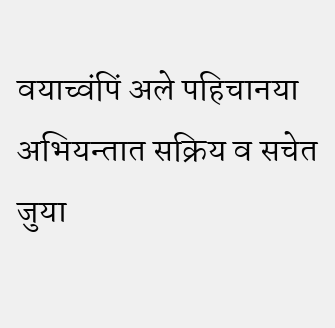वयाच्वंपिं अले पहिचानया अभियन्तात सक्रिय व सचेत जुया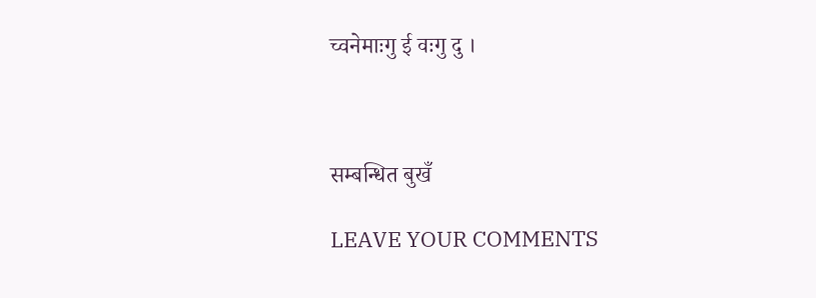च्वनेमाःगु ई वःगु दु ।



सम्बन्धित बुखँ

LEAVE YOUR COMMENTS